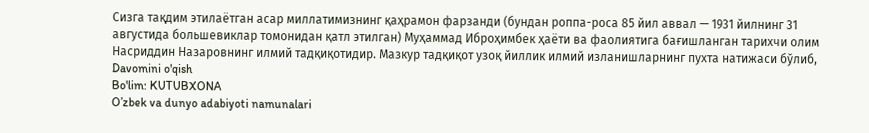Cизга тақдим этилаётган асар миллатимизнинг қаҳрамон фарзанди (бундан роппа-роса 85 йил аввал — 1931 йилнинг 31 августида большевиклар томонидан қатл этилган) Муҳаммад Иброҳимбек ҳаёти ва фаолиятига бағишланган тарихчи олим Насриддин Назаровнинг илмий тадқиқотидир. Мазкур тадқиқот узоқ йиллик илмий изланишларнинг пухта натижаси бўлиб, Davomini o'qish
Bo'lim: KUTUBXONA
O’zbek va dunyo adabiyoti namunalari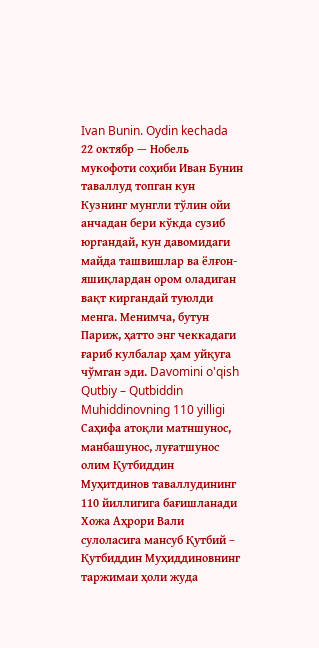Ivan Bunin. Oydin kechada
22 октябр — Нобель мукофоти соҳиби Иван Бунин таваллуд топган кун
Кузнинг мунгли тўлин ойи анчадан бери кўкда сузиб юргандай, кун давомидаги майда ташвишлар ва ёлғон-яшиқлардан ором оладиган вақт киргандай туюлди менга. Менимча, бутун Париж, ҳатто энг чеккадаги ғариб кулбалар ҳам уйқуга чўмган эди. Davomini o'qish
Qutbiy – Qutbiddin Muhiddinovning 110 yilligi
Саҳифа атоқли матншунос, манбашунос, луғатшунос олим Қутбиддин Муҳитдинов таваллудининг 110 йиллигига бағишланади
Хожа Аҳрори Вали сулоласига мансуб Қутбий – Қутбиддин Муҳиддиновнинг таржимаи ҳоли жуда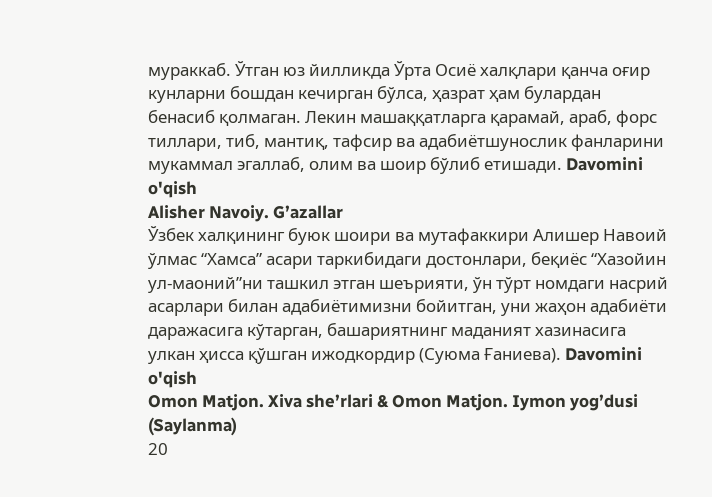мураккаб. Ўтган юз йилликда Ўрта Осиё халқлари қанча оғир кунларни бошдан кечирган бўлса, ҳазрат ҳам булардан бенасиб қолмаган. Лекин машаққатларга қарамай, араб, форс тиллари, тиб, мантиқ, тафсир ва адабиётшунослик фанларини мукаммал эгаллаб, олим ва шоир бўлиб етишади. Davomini o'qish
Alisher Navoiy. G’azallar
Ўзбек халқининг буюк шоири ва мутафаккири Алишер Навоий ўлмас “Хамса” асари таркибидаги достонлари, беқиёс “Хазойин ул-маоний”ни ташкил этган шеърияти, ўн тўрт номдаги насрий асарлари билан адабиётимизни бойитган, уни жаҳон адабиёти даражасига кўтарган, башариятнинг маданият хазинасига улкан ҳисса қўшган ижодкордир (Суюма Ғаниева). Davomini o'qish
Omon Matjon. Xiva she’rlari & Omon Matjon. Iymon yog’dusi (Saylanma)
20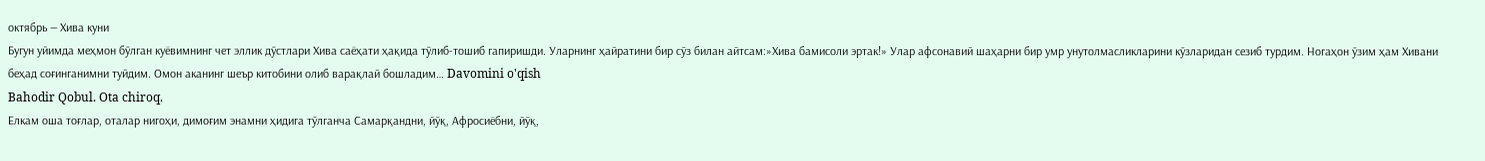октябрь — Хива куни
Бугун уйимда меҳмон бўлган куёвимнинг чет эллик дўстлари Хива саёҳати ҳақида тўлиб-тошиб гапиришди. Уларнинг ҳайратини бир сўз билан айтсам:»Хива бамисоли эртак!» Улар афсонавий шаҳарни бир умр унутолмасликларини кўзларидан сезиб турдим. Ногаҳон ўзим ҳам Хивани беҳад соғинганимни туйдим. Омон аканинг шеър китобини олиб варақлай бошладим… Davomini o'qish
Bahodir Qobul. Ota chiroq.
Елкам оша тоғлар, оталар нигоҳи, димоғим энамни ҳидига тўлганча Самарқандни, йўқ, Афросиёбни, йўқ,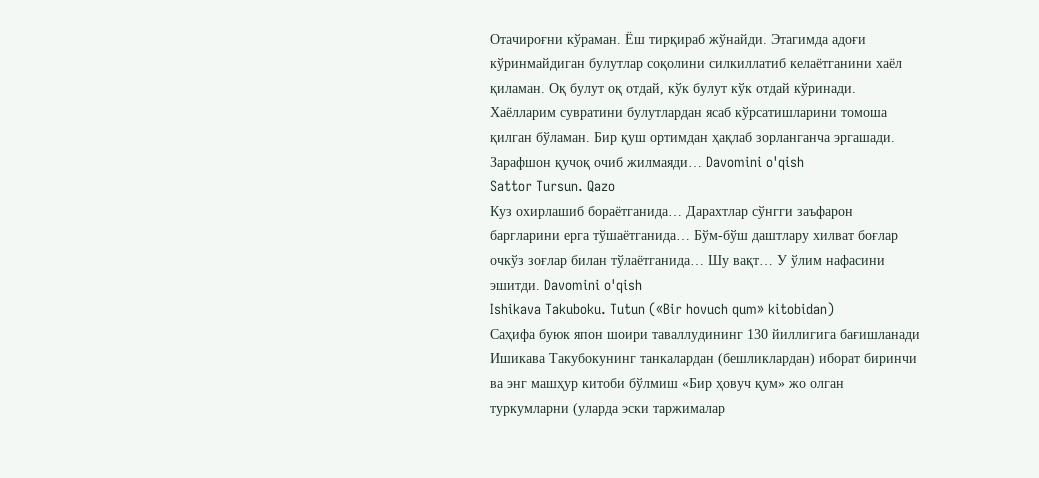Отачироғни кўраман. Ёш тирқираб жўнайди. Этагимда адоғи кўринмайдиган булутлар соқолини силкиллатиб келаётганини хаёл қиламан. Оқ булут оқ отдай, кўк булут кўк отдай кўринади. Хаёлларим сувратини булутлардан ясаб кўрсатишларини томоша қилган бўламан. Бир қуш ортимдан ҳақлаб зорланганча эргашади. Зарафшон қучоқ очиб жилмаяди… Davomini o'qish
Sattor Tursun. Qazo
Куз охирлашиб бораётганида… Дарахтлар сўнгги заъфарон баргларини ерга тўшаётганида… Бўм-бўш даштлару хилват боғлар очкўз зоғлар билан тўлаётганида… Шу вақт… У ўлим нафасини эшитди. Davomini o'qish
Ishikava Takuboku. Tutun («Bir hovuch qum» kitobidan)
Саҳифа буюк япон шоири таваллудининг 130 йиллигига бағишланади
Ишикава Такубокунинг танкалардан (бешликлардан) иборат биринчи ва энг машҳур китоби бўлмиш «Бир ҳовуч қум» жо олган туркумларни (уларда эски таржималар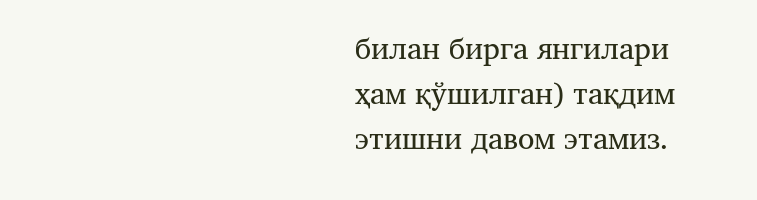билан бирга янгилари ҳам қўшилган) тақдим этишни давом этамиз.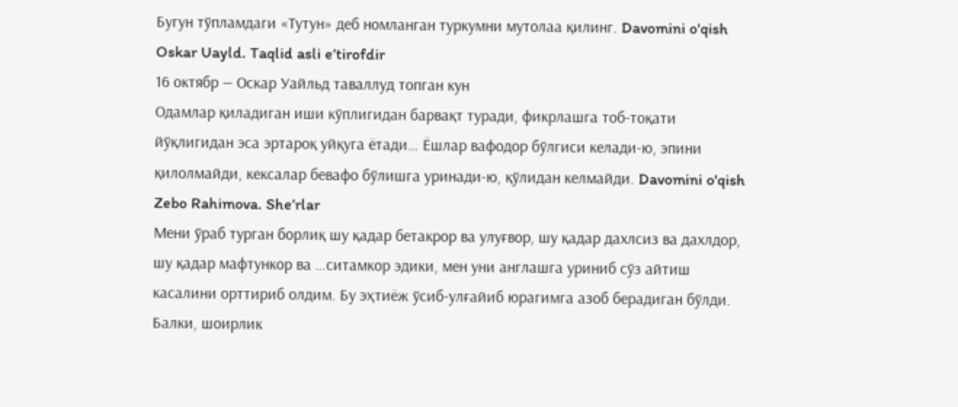Бугун тўпламдаги «Тутун» деб номланган туркумни мутолаа қилинг. Davomini o'qish
Oskar Uayld. Taqlid asli e’tirofdir
16 октябр — Оскар Уайльд таваллуд топган кун
Одамлар қиладиган иши кўплигидан барвақт туради, фикрлашга тоб-тоқати йўқлигидан эса эртароқ уйқуга ётади… Ёшлар вафодор бўлгиси келади-ю, эпини қилолмайди, кексалар бевафо бўлишга уринади-ю, қўлидан келмайди. Davomini o'qish
Zebo Rahimova. She’rlar
Мени ўраб турган борлиқ шу қадар бетакрор ва улуғвор, шу қадар дахлсиз ва дахлдор, шу қадар мафтункор ва …ситамкор эдики, мен уни англашга уриниб сўз айтиш касалини орттириб олдим. Бу эҳтиёж ўсиб-улғайиб юрагимга азоб берадиган бўлди. Балки, шоирлик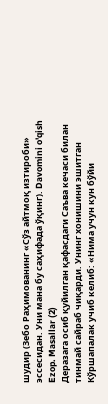шудир (Зебо Раҳимованинг «Сўз айтмоқ изтироби» эссесидан. Уни мана бу саҳифада ўқинг). Davomini o'qish
Ezop. Masallar (2)
Деразага осиб қуйилган қафасдаги Саъва кечаси билан тинмай сайраб чиқарди. Унинг хонишини эшитган Кўршапалак учиб келиб: «Нима учун кун бўйи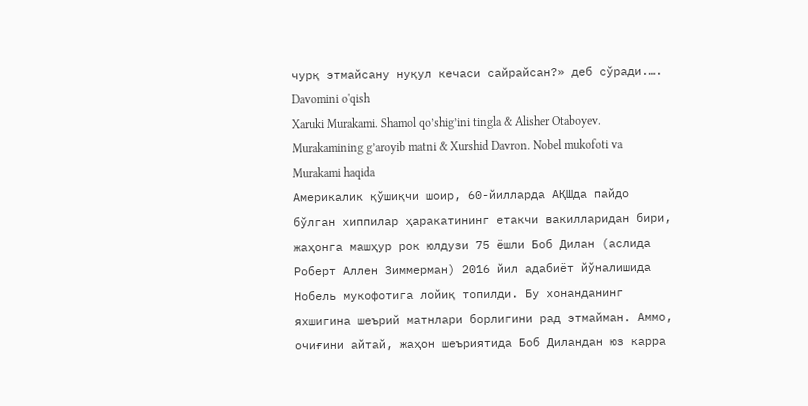чурқ этмайсану нуқул кечаси сайрайсан?» деб сўради.…. Davomini o'qish
Xaruki Murakami. Shamol qo’shig’ini tingla & Alisher Otaboyev. Murakamining g’aroyib matni & Xurshid Davron. Nobel mukofoti va Murakami haqida
Америкалик қўшиқчи шоир, 60-йилларда АҚШда пайдо бўлган хиппилар ҳаракатининг етакчи вакилларидан бири, жаҳонга машҳур рок юлдузи 75 ёшли Боб Дилан (аслида Роберт Аллен Зиммерман) 2016 йил адабиёт йўналишида Нобель мукофотига лойиқ топилди. Бу хонанданинг яхшигина шеърий матнлари борлигини рад этмайман. Аммо, очиғини айтай, жаҳон шеъриятида Боб Диландан юз карра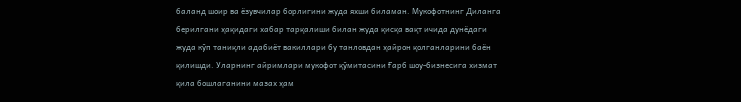баланд шоир ва ёзувчилар борлигини жуда яхши биламан. Мукофотнинг Диланга берилгани ҳақидаги хабар тарқалиши билан жуда қисқа вақт ичида дунёдаги жуда кўп таниқли адабиёт вакиллари бу танловдан ҳайрон қолганларини баён қилишди. Уларнинг айримлари мукофот қўмитасини Ғарб шоу-бизнесига хизмат қила бошлаганини мазах ҳам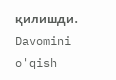қилишди. Davomini o'qish